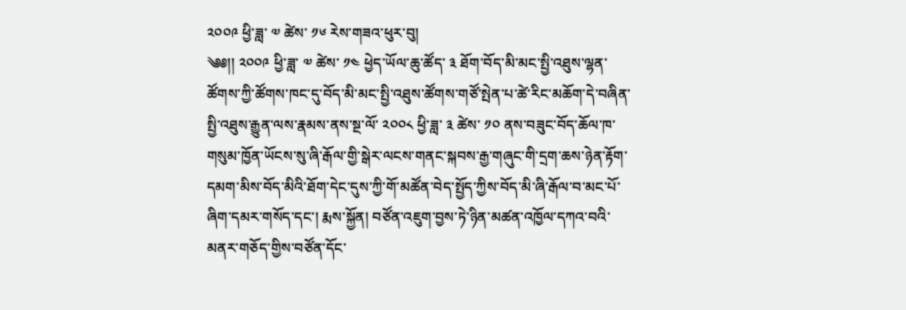༢༠༠༩ ཕྱི་ཟླ་ ༧ ཚེས་ ༡༦ རེས་གཟའ་ཕུར་བུ།
༄༅།། ༢༠༠༩ ཕྱི་ཟླ་ ༧ ཚེས་ ༡༤ ཕྱེད་ཡོལ་ཆུ་ཚོད་ ༣ ཐོག་བོད་མི་མང་སྤྱི་འཐུས་ལྷན་ཚོགས་ཀྱི་ཚོགས་ཁང་དུ་བོད་མི་མང་སྤྱི་འཐུས་ཚོགས་གཙོ་སྤེན་པ་ཚེ་རིང་མཆོག་དེ་བཞིན་སྤྱི་འཐུས་རྒྱུན་ལས་རྣམས་ནས་སྔ་ལོ་ ༢༠༠༨ ཕྱི་ཟླ་ ༣ ཚེས་ ༡༠ ནས་བཟུང་བོད་ཆོལ་ཁ་གསུམ་ཁྱོན་ཡོངས་སུ་ཞི་རྒོལ་གྱི་སྒེར་ལངས་གནང་སྐབས་རྒྱ་གཞུང་གི་དྲག་ཆས་ཉེན་རྟོག་དམག་མིས་བོད་མིའི་ཐོག་དེང་དུས་ཀྱི་གོ་མཚོན་བེད་སྤྱོད་ཀྱིས་བོད་མི་ཞི་རྒོལ་བ་མང་པོ་ཞིག་དམར་གསོད་དང་། རྨས་སྐྱོན། བཙོན་འཇུག་བྱས་ཏེ་ཉིན་མཚན་འཁྱོལ་དཀའ་བའི་མནར་གཅོད་གྱིས་བཙོན་དོང་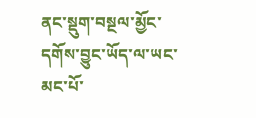ནང་སྡུག་བསྔལ་མྱོང་དགོས་བྱུང་ཡོད་ལ་ཡང་མང་པོ་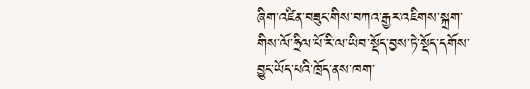ཞིག་འཛིན་བཟུང་གིས་བཀའ་རྒྱར་འཇིགས་སྐྲག་གིས་ལོ་ཧྲིལ་པོ་རི་ལ་ཡིབ་སྡོད་བྱས་ཏེ་སྡོད་དགོས་བྱུང་ཡོད་པའི་ཁྲོད་ནས་ཁག་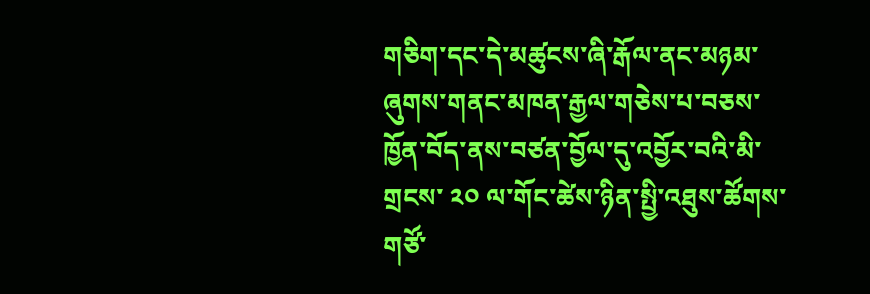གཅིག་དང་དེ་མཚུངས་ཞི་རྒོལ་ནང་མཉམ་ཞུགས་གནང་མཁན་རྒྱལ་གཅེས་པ་བཅས་ཁྱོན་བོད་ནས་བཙན་བྱོལ་དུ་འབྱོར་བའི་མི་གྲངས་ ༢༠ ལ་གོང་ཚེས་ཉིན་སྤྱི་འཐུས་ཚོགས་གཙོ་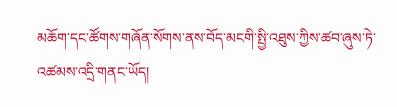མཆོག་དང་ཚོགས་གཞོན་སོགས་ནས་བོད་མངགི་སྤྱི་འཐུས་ཀྱིས་ཚབ་ཞུས་ཏེ་འཚམས་འདྲི་གནང་ཡོད།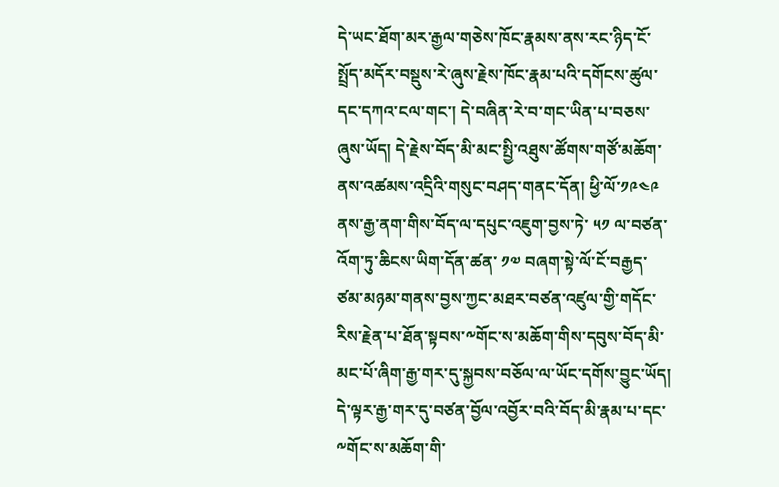དེ་ཡང་ཐོག་མར་རྒྱལ་གཅེས་ཁོང་རྣམས་ནས་རང་ཉིད་ངོ་སྤྲོད་མདོར་བསྡུས་རེ་ཞུས་རྗེས་ཁོང་རྣམ་པའི་དགོངས་ཚུལ་དང་དཀའ་ངལ་གང་། དེ་བཞིན་རེ་བ་གང་ཡིན་པ་བཅས་ཞུས་ཡོད། དེ་རྗེས་བོད་མི་མང་སྤྱི་འཐུས་ཚོགས་གཙོ་མཆོག་ནས་འཚམས་འདྲིའི་གསུང་བཤད་གནང་དོན། ཕྱི་ལོ་༡༩༤༩ ནས་རྒྱ་ནག་གིས་བོད་ལ་དཔུང་འཇུག་བྱས་ཏེ་ ༥༡ ལ་བཙན་འོག་ཏུ་ཆིངས་ཡིག་དོན་ཚན་ ༡༧ བཞག་སྟེ་ལོ་ངོ་བརྒྱད་ཙམ་མཉམ་གནས་བྱས་ཀྱང་མཐར་བཙན་འཛུལ་གྱི་གདོང་རིས་རྗེན་པ་ཐོན་སྟབས་༸གོང་ས་མཆོག་གིས་དབུས་བོད་མི་མང་པོ་ཞིག་རྒྱ་གར་དུ་སྐྱབས་བཅོལ་ལ་ཡོང་དགོས་བྱུང་ཡོད། དེ་ལྟར་རྒྱ་གར་དུ་བཙན་བྱོལ་འབྱོར་བའི་བོད་མི་རྣམ་པ་དང་༸གོང་ས་མཆོག་གི་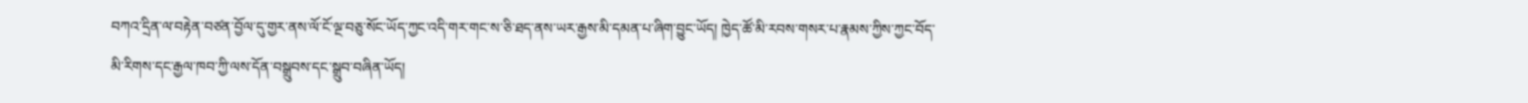བཀའ་དྲིན་ལ་བརྟེན་བཙན་བྱོལ་དུ་གྱར་ནས་ལོ་ངོ་ལྔ་བཅུ་སོང་ཡོད་ཀྱང་འདི་གར་གང་ས་ཅི་ཐད་ནས་ཡར་རྒྱས་མི་དམན་པ་ཞིག་བྱུང་ཡོད། ཁྱེད་ཚོ་མི་རབས་གསར་པ་རྣམས་ཀྱིས་ཀྱང་བོད་མི་རིགས་དང་རྒྱལ་ཁབ་ཀྱི་ལས་དོན་བསྒྲུབས་དང་སྒྲུབ་བཞིན་ཡོད།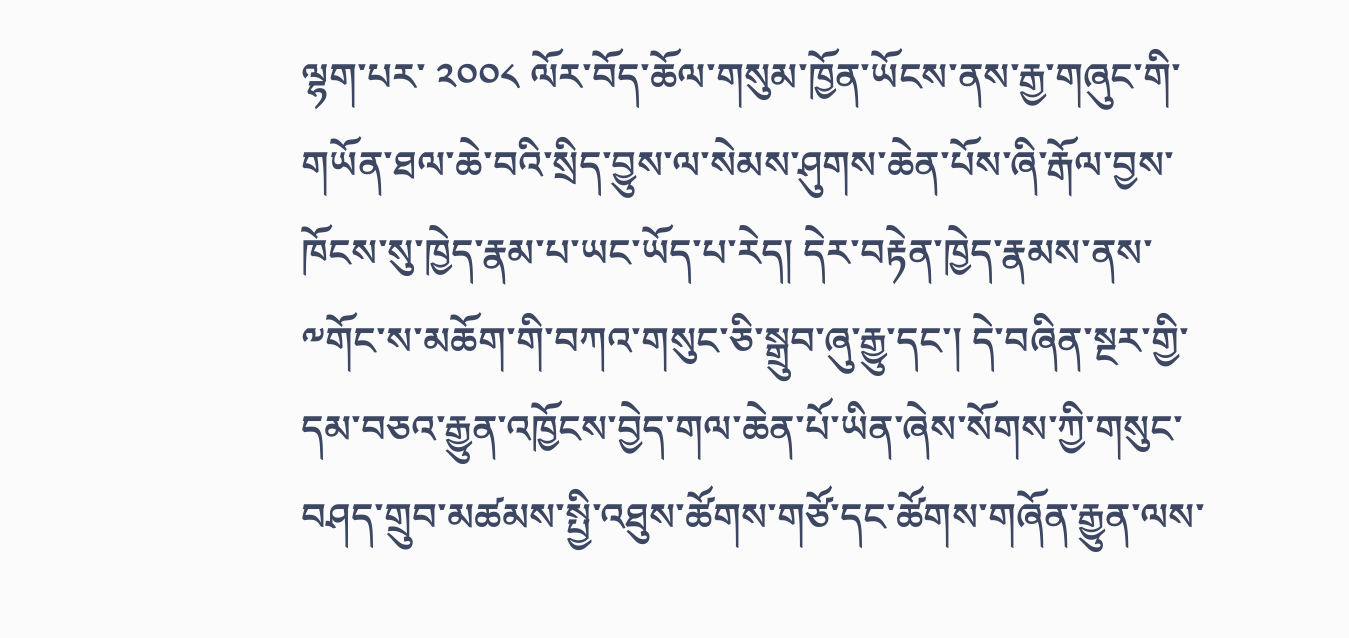ལྷག་པར་ ༢༠༠༨ ལོར་བོད་ཆོལ་གསུམ་ཁྱོན་ཡོངས་ནས་རྒྱ་གཞུང་གི་གཡོན་ཐལ་ཆེ་བའི་སྲིད་བྱུས་ལ་སེམས་ཤུགས་ཆེན་པོས་ཞི་རྒོལ་བྱས་ཁོངས་སུ་ཁྱེད་རྣམ་པ་ཡང་ཡོད་པ་རེད། དེར་བརྟེན་ཁྱེད་རྣམས་ནས་༸གོང་ས་མཆོག་གི་བཀའ་གསུང་ཅི་སྒྲུབ་ཞུ་རྒྱུ་དང་། དེ་བཞིན་སྔར་གྱི་དམ་བཅའ་རྒྱུན་འཁྱོངས་བྱེད་གལ་ཆེན་པོ་ཡིན་ཞེས་སོགས་ཀྱི་གསུང་བཤད་གྲུབ་མཚམས་སྤྱི་འཐུས་ཚོགས་གཙོ་དང་ཚོགས་གཞོན་རྒྱུན་ལས་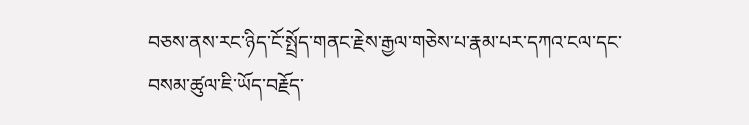བཅས་ནས་རང་ཉིད་ངོ་སྤྲོད་གནང་རྗེས་རྒྱལ་གཅེས་པ་རྣམ་པར་དཀའ་ངལ་དང་བསམ་ཚུལ་ཇི་ཡོད་བརྗོད་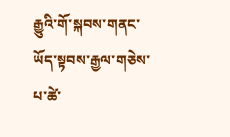རྒྱུའི་གོ་སྐབས་གནང་ཡོད་སྟབས་རྒྱལ་གཅེས་པ་ཚེ་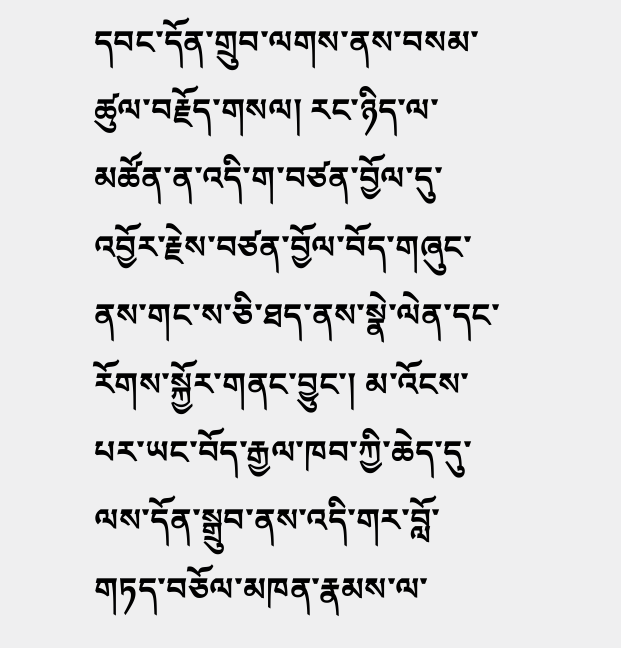དབང་དོན་གྲུབ་ལགས་ནས་བསམ་ཚུལ་བརྗོད་གསལ། རང་ཉིད་ལ་མཚོན་ན་འདི་ག་བཙན་བྱོལ་དུ་འབྱོར་རྗེས་བཙན་བྱོལ་བོད་གཞུང་ནས་གང་ས་ཅི་ཐད་ནས་སྣེ་ལེན་དང་རོགས་སྐྱོར་གནང་བྱུང་། མ་འོངས་པར་ཡང་བོད་རྒྱལ་ཁབ་ཀྱི་ཆེད་དུ་ལས་དོན་སྒྲུབ་ནས་འདི་གར་བློ་གཏད་བཅོལ་མཁན་རྣམས་ལ་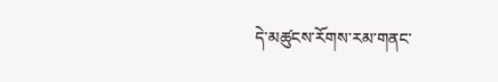དེ་མཚུངས་རོགས་རམ་གནང་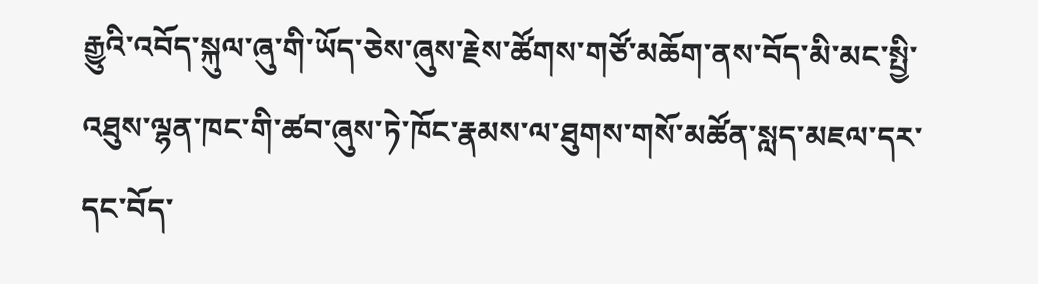རྒྱུའི་འབོད་སྐུལ་ཞུ་གི་ཡོད་ཅེས་ཞུས་རྗེས་ཚོགས་གཙོ་མཆོག་ནས་བོད་མི་མང་སྤྱི་འཐུས་ལྷན་ཁང་གི་ཚབ་ཞུས་ཏེ་ཁོང་རྣམས་ལ་ཐུགས་གསོ་མཚོན་སླད་མཇལ་དར་དང་བོད་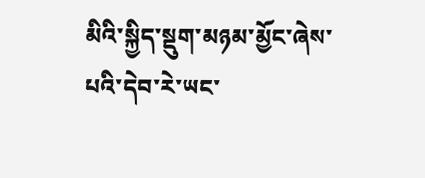མིའི་སྐྱིད་སྡུག་མཉམ་མྱོང་ཞེས་པའི་དེབ་རེ་ཡང་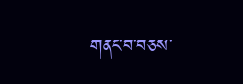གནང་བ་བཅས་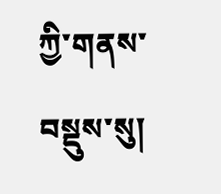ཀྱི་གནས་བསྡུས་སུ།